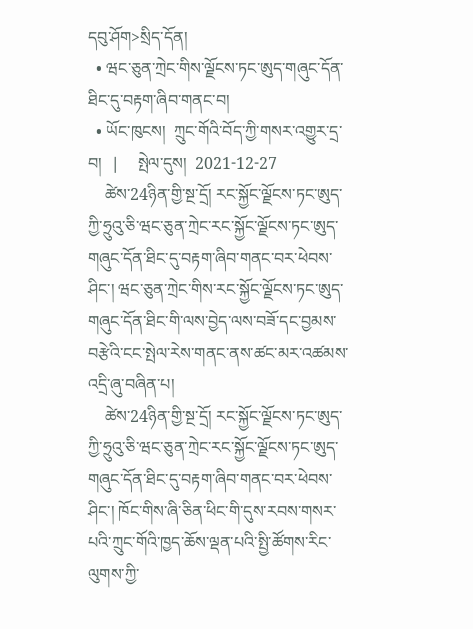དབུ་ཤོག>སྲིད་དོན།
  • ཝང་ཅུན་ཀྲེང་གིས་ལྗོངས་ཏང་ཨུད་གཞུང་དོན་ཐིང་དུ་བརྟག་ཞིབ་གནང་བ།
  • ཡོང་ཁུངས།  ཀྲུང་གོའི་བོད་ཀྱི་གསར་འགྱུར་དྲ་བ།   |     སྤེལ་དུས།  2021-12-27
    ཚེས་24ཉིན་གྱི་སྔ་དྲོ། རང་སྐྱོང་ལྗོངས་ཏང་ཨུད་ཀྱི་ཧྲུའུ་ཅི་ཝང་ཅུན་ཀྲེང་རང་སྐྱོང་ལྗོངས་ཏང་ཨུད་གཞུང་དོན་ཐིང་དུ་བརྟག་ཞིབ་གནང་བར་ཕེབས་ཤིང་། ཝང་ཅུན་ཀྲེང་གིས་རང་སྐྱོང་ལྗོངས་ཏང་ཨུད་གཞུང་དོན་ཐིང་གི་ལས་བྱེད་ལས་བཟོ་དང་བྱམས་བརྩེའི་ངང་སྤེལ་རེས་གནང་ནས་ཚང་མར་འཚམས་འདྲི་ཞུ་བཞིན་པ།
    ཚེས་24ཉིན་གྱི་སྔ་དྲོ། རང་སྐྱོང་ལྗོངས་ཏང་ཨུད་ཀྱི་ཧྲུའུ་ཅི་ཝང་ཅུན་ཀྲེང་རང་སྐྱོང་ལྗོངས་ཏང་ཨུད་གཞུང་དོན་ཐིང་དུ་བརྟག་ཞིབ་གནང་བར་ཕེབས་ཤིང་། ཁོང་གིས་ཞི་ཅིན་ཕིང་གི་དུས་རབས་གསར་པའི་ཀྲུང་གོའི་ཁྱད་ཆོས་ལྡན་པའི་སྤྱི་ཚོགས་རིང་ལུགས་ཀྱི་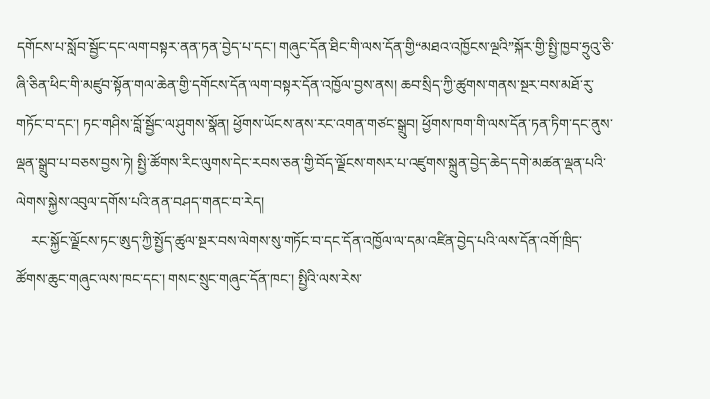དགོངས་པ་སློབ་སྦྱོང་དང་ལག་བསྟར་ནན་ཏན་བྱེད་པ་དང་། གཞུང་དོན་ཐིང་གི་ལས་དོན་གྱི“མཐའ་འཁྱོངས་ལྔའི”སྐོར་གྱི་སྤྱི་ཁྱབ་ཧྲུའུ་ཅི་ཞི་ཅིན་ཕིང་གི་མཛུབ་སྟོན་གལ་ཆེན་གྱི་དགོངས་དོན་ལག་བསྟར་དོན་འཁྱོལ་བྱས་ནས། ཆབ་སྲིད་ཀྱི་ཚུགས་གནས་སྔར་བས་མཐོ་རུ་གཏོང་བ་དང་། ཏང་གཤིས་བློ་སྦྱོང་ལ་ཤུགས་སྣོན། ཕྱོགས་ཡོངས་ནས་རང་འགན་གཙང་སྒྲུབ། ཕྱོགས་ཁག་གི་ལས་དོན་ཏན་ཏིག་དང་ནུས་ལྡན་སྒྲུབ་པ་བཅས་བྱས་ཏེ། སྤྱི་ཚོགས་རིང་ལུགས་དེང་རབས་ཅན་གྱི་བོད་ལྗོངས་གསར་པ་འཛུགས་སྐྲུན་བྱེད་ཆེད་དགེ་མཚན་ལྡན་པའི་ལེགས་སྐྱེས་འབུལ་དགོས་པའི་ནན་བཤད་གནང་བ་རེད།
    རང་སྐྱོང་ལྗོངས་ཏང་ཨུད་ཀྱི་སྤྱོད་ཚུལ་སྔར་བས་ལེགས་སུ་གཏོང་བ་དང་དོན་འཁྱོལ་ལ་དམ་འཛིན་བྱེད་པའི་ལས་དོན་འགོ་ཁྲིད་ཚོགས་ཆུང་གཞུང་ལས་ཁང་དང་། གསང་སྲུང་གཞུང་དོན་ཁང་། སྤྱིའི་ལས་རེས་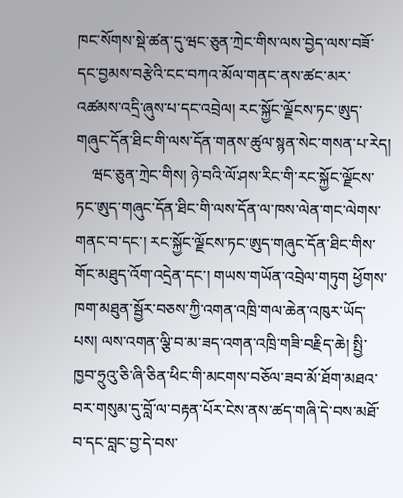ཁང་སོགས་སྡེ་ཚན་དུ་ཝང་ཅུན་ཀྲེང་གིས་ལས་བྱེད་ལས་བཟོ་དང་བྱམས་བརྩེའི་ངང་བཀའ་མོལ་གནང་ནས་ཚང་མར་འཚམས་འདྲི་ཞུས་པ་དང་འབྲེལ། རང་སྐྱོང་ལྗོངས་ཏང་ཨུད་གཞུང་དོན་ཐིང་གི་ལས་དོན་གནས་ཚུལ་སྙན་སེང་གསན་པ་རེད།
    ཝང་ཅུན་ཀྲེང་གིས། ཉེ་བའི་ལོ་ཤས་རིང་གི་རང་སྐྱོང་ལྗོངས་ཏང་ཨུད་གཞུང་དོན་ཐིང་གི་ལས་དོན་ལ་ཁས་ལེན་གང་ལེགས་གནང་བ་དང་། རང་སྐྱོང་ལྗོངས་ཏང་ཨུད་གཞུང་དོན་ཐིང་གིས་གོང་མཐུད་འོག་འདྲེན་དང་། གཡས་གཡོན་འབྲེལ་གཏུག ཕྱོགས་ཁག་མཐུན་སྦྱོར་བཅས་ཀྱི་འགན་འཁྲི་གལ་ཆེན་འཁུར་ཡོད་པས། ལས་འགན་ལྕི་བ་མ་ཟད་འགན་འཁྲི་གཟི་བརྗིད་ཆེ། སྤྱི་ཁྱབ་ཧྲུའུ་ཅི་ཞི་ཅིན་ཕིང་གི་མངགས་བཅོལ་ཟབ་མོ་ཐོག་མཐའ་བར་གསུམ་དུ་བློ་ལ་བརྟན་པོར་ངེས་ནས་ཚད་གཞི་དེ་བས་མཐོ་བ་དང་བླང་བྱ་དེ་བས་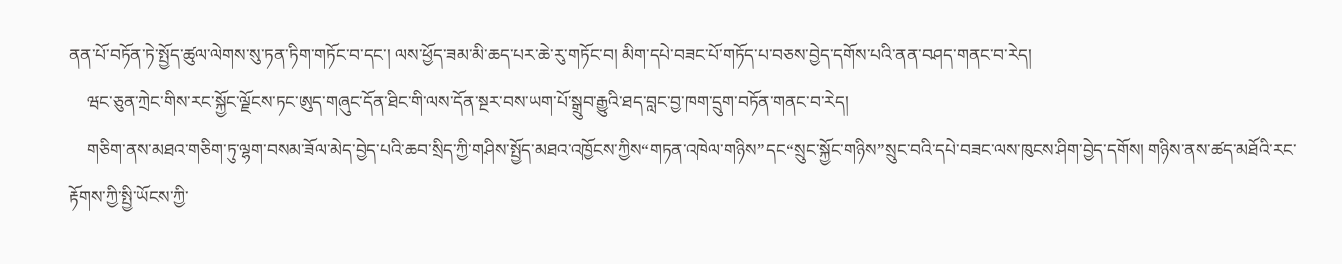ནན་པོ་བཏོན་ཏེ་སྤྱོད་ཚུལ་ལེགས་སུ་ཏན་ཏིག་གཏོང་བ་དང་། ལས་ཕྱོད་ཟམ་མི་ཆད་པར་ཆེ་རུ་གཏོང་བ། མིག་དཔེ་བཟང་པོ་གཏོད་པ་བཅས་བྱེད་དགོས་པའི་ནན་བཤད་གནང་བ་རེད།
    ཝང་ཅུན་ཀྲེང་གིས་རང་སྐྱོང་ལྗོངས་ཏང་ཨུད་གཞུང་དོན་ཐིང་གི་ལས་དོན་སྔར་བས་ཡག་པོ་སྒྲུབ་རྒྱུའི་ཐད་བླང་བྱ་ཁག་དྲུག་བཏོན་གནང་བ་རེད།
    གཅིག་ནས་མཐའ་གཅིག་ཏུ་ལྷག་བསམ་ཟོལ་མེད་བྱེད་པའི་ཆབ་སྲིད་ཀྱི་གཤིས་སྤྱོད་མཐའ་འཁྱོངས་ཀྱིས“གཏན་འཁེལ་གཉིས”དང“སྲུང་སྐྱོང་གཉིས”སྲུང་བའི་དཔེ་བཟང་ལས་ཁུངས་ཤིག་བྱེད་དགོས། གཉིས་ནས་ཚད་མཐོའི་རང་རྟོགས་ཀྱི་སྤྱི་ཡོངས་ཀྱི་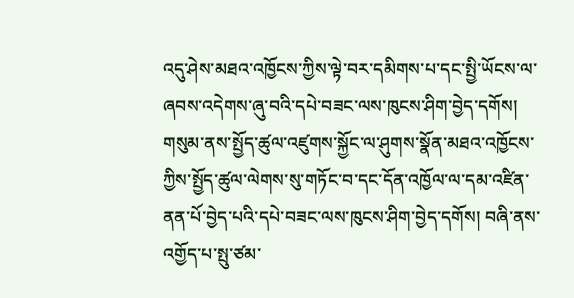འདུ་ཤེས་མཐའ་འཁྱོངས་ཀྱིས་ལྟེ་བར་དམིགས་པ་དང་སྤྱི་ཡོངས་ལ་ཞབས་འདེགས་ཞུ་བའི་དཔེ་བཟང་ལས་ཁུངས་ཤིག་བྱེད་དགོས། གསུམ་ནས་སྤྱོད་ཚུལ་འཛུགས་སྐྱོང་ལ་ཤུགས་སྣོན་མཐའ་འཁྱོངས་ཀྱིས་སྤྱོད་ཚུལ་ལེགས་སུ་གཏོང་བ་དང་དོན་འཁྱོལ་ལ་དམ་འཛིན་ནན་པོ་བྱེད་པའི་དཔེ་བཟང་ལས་ཁུངས་ཤིག་བྱེད་དགོས། བཞི་ནས་འགྱོད་པ་སྤུ་ཙམ་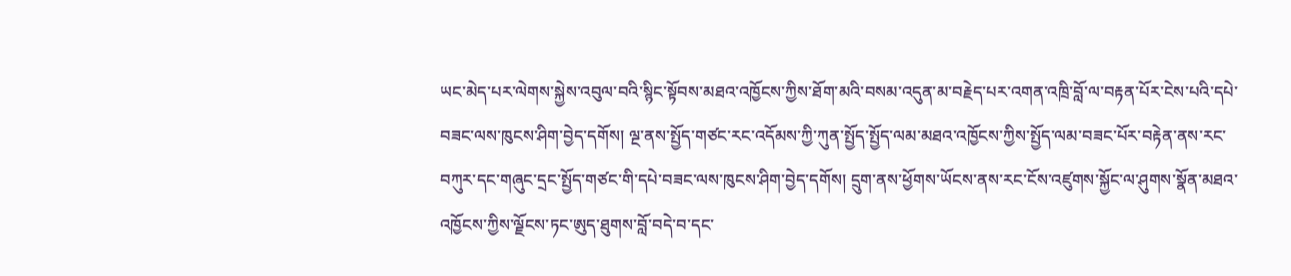ཡང་མེད་པར་ལེགས་སྐྱེས་འབུལ་བའི་སྙིང་སྟོབས་མཐའ་འཁྱོངས་ཀྱིས་ཐོག་མའི་བསམ་འདུན་མ་བརྗེད་པར་འགན་འཁྲི་བློ་ལ་བརྟན་པོར་ངེས་པའི་དཔེ་བཟང་ལས་ཁུངས་ཤིག་བྱེད་དགོས། ལྔ་ནས་སྤྱོད་གཙང་རང་འདོམས་ཀྱི་ཀུན་སྤྱོད་སྤྱོད་ལམ་མཐའ་འཁྱོངས་ཀྱིས་སྤྱོད་ལམ་བཟང་པོར་བརྟེན་ནས་རང་བཀུར་དང་གཞུང་དྲང་སྤྱོད་གཙང་གི་དཔེ་བཟང་ལས་ཁུངས་ཤིག་བྱེད་དགོས། དྲུག་ནས་ཕྱོགས་ཡོངས་ནས་རང་ངོས་འཛུགས་སྐྱོང་ལ་ཤུགས་སྣོན་མཐའ་འཁྱོངས་ཀྱིས་ལྗོངས་ཏང་ཨུད་ཐུགས་བློ་བདེ་བ་དང་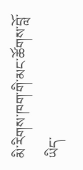མི་རིགས་ཁག་གི་མང་ཚོགས་བློ་ཡིད་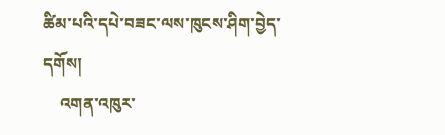ཚིམ་པའི་དཔེ་བཟང་ལས་ཁུངས་ཤིག་བྱེད་དགོས།
    འགན་འཁུར་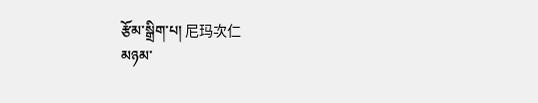རྩོམ་སྒྲིག་པ། 尼玛次仁
མཉམ་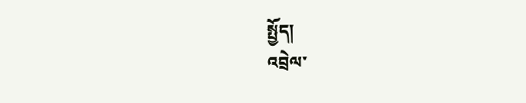སྤྱོད།
འབྲེལ་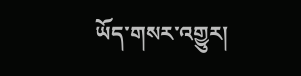ཡོད་གསར་འགྱུར།